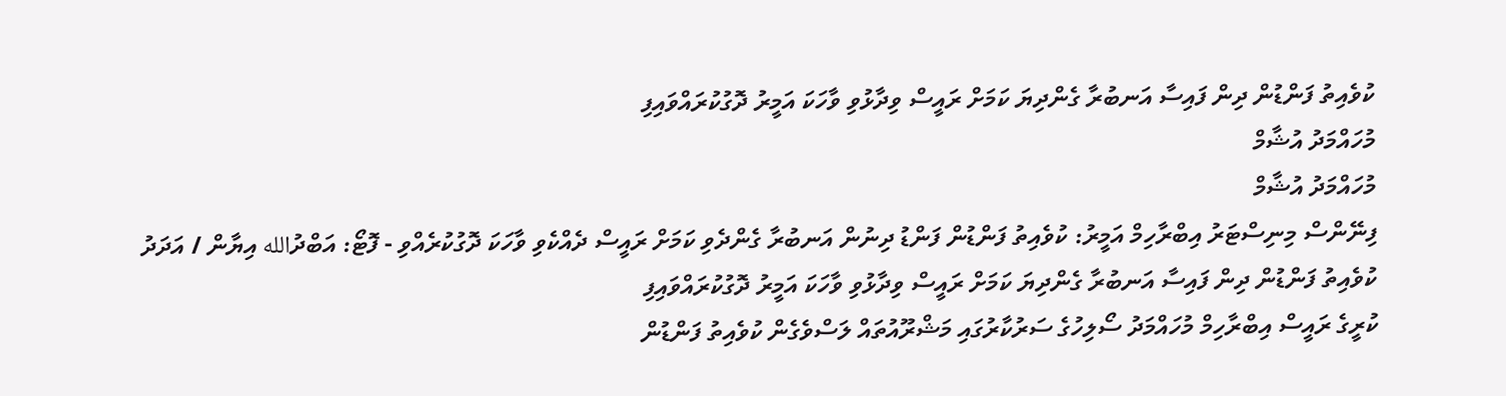ކުވެއިތު ފަންޑުން ދިން ފައިސާ އަނބުރާ ގެންދިޔަ ކަމަށް ރައީސް ވިދާޅުވި ވާހަކަ އަމީރު ދޮގުކުރައްވައިފި
މުހައްމަދު އުޝާމް
މުހައްމަދު އުޝާމް
ފިނޭންސް މިނިސްޓަރު އިބްރާހިމް އަމީރު: ކުވެއިތު ފަންޑުން ފަންޑު ދިނުން އަނބުރާ ގެންދެވި ކަމަށް ރައީސް ދެއްކެވި ވާހަކަ ދޮގުކުރެއްވި - ފޮޓޯ: އަބްދުالله އިޔާން / އަދަދު
ކުވެއިތު ފަންޑުން ދިން ފައިސާ އަނބުރާ ގެންދިޔަ ކަމަށް ރައީސް ވިދާޅުވި ވާހަކަ އަމީރު ދޮގުކުރައްވައިފި
ކުރީގެ ރައީސް އިބްރާހިމް މުހައްމަދު ސޯލިހުގެ ސަރުކާރުގައި މަޝްރޫއުތައް ލަސްވެގެން ކުވެއިތު ފަންޑުން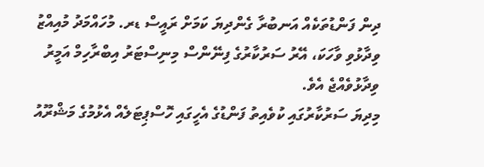ދިން ފަންޑުތަކެއް އަނބުރާ ގެންދިޔަ ކަމަށް ރައީސް ޑރ. މުހައްމަދު މުއިއްޒު ވިދާޅުވި ވާހަކަ، އޭރު ސަރުކާރުގެ ފިނޭންސް މިނިސްޓަރު އިބްރާހިމް އަމީރު ވިދާޅުވެއްޖެ އެވެ.
މިދިޔަ ސަރުކާރުގައި ކުވެއިތު ފަންޑުގެ އެހީގައި ހޮސްޕިޓަލެއް އެޅުމުގެ މަޝްރޫއު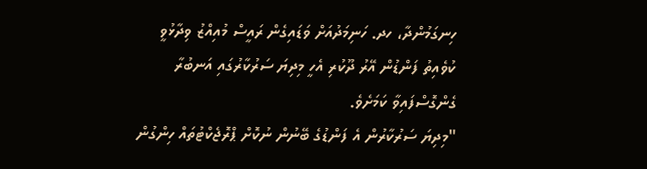ހިނގަމުންދާ، ހދ. ހަނިމަދުއަށް ވަޑައިގެން ރައީސް މުއިއްޒު ވިދާޅުވީ ކުވެއިތު ފަންޑުން އޭރު ދޫކުރި އެހީ މިދިޔަ ސަރުކާރުގައި އަނބުރާ ގެންގޮސްފައިވާ ކަމަށެވެ.
"މިދިޔަ ސަރުކާރުން އެ ފަންޑުގެ ބޭނުން ނުކޮށް ޕްރޮޖެކްޓުތައް ހިންގުން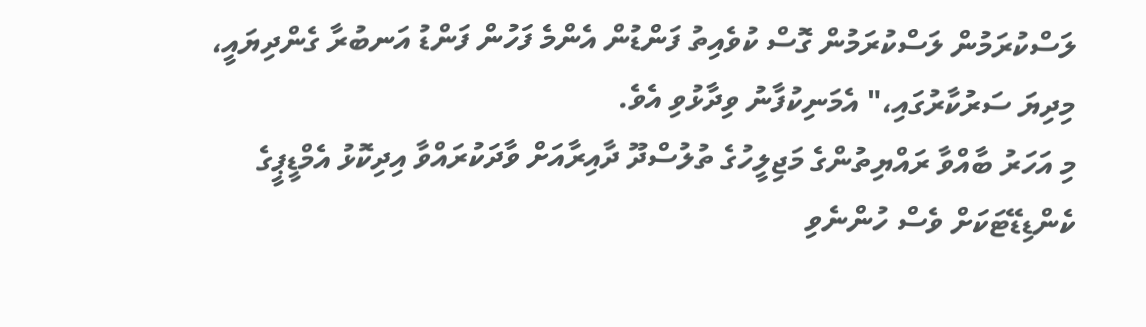ލަސްކުރަމުން ލަސްކުރަމުން ގޮސް ކުވެއިތު ފަންޑުން އެންމެ ފަހުން ފަންޑު އަނބުރާ ގެންދިޔައީ، މިދިޔަ ސަރުކާރުގައި،" އެމަނިކުފާނު ވިދާޅުވި އެވެ.
މި އަހަރު ބާއްވާ ރައްޔިތުންގެ މަޖިލީހުގެ ތުލުސްދޫ ދާއިރާއަށް ވާދަކުރައްވާ އިދިކޮޅު އެމްޑީޕީގެ ކެންޑިޑޭޓަކަށް ވެސް ހުންނެވި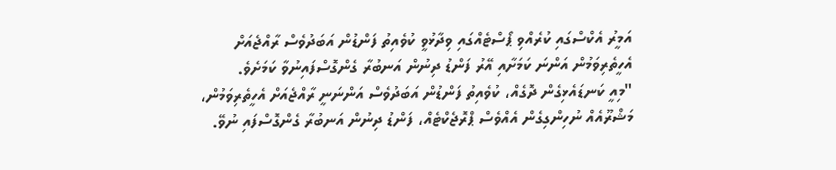އަމީރު އެކްސްގައި ކުރެއްވި ޕޯސްޓެއްގައި ވިދާޅުވީ ކުވެއިތު ފަންޑުން އަބަދުވެސް ރާއްޖެއަށް އެހީތެރިވަމުން އަންނަ ކަމަށާއި އޭރު ފަންޑު ދިނުން އަނބުރާ ގެންގޮސްފައިނުވާ ކަމަށެވެ.
"މިއީ ކަނޑައެޅިގެން ދޮގެއް، ކުވެއިތު ފަންޑުން އަބަދުވެސް އަންނަނީ ރާއްޖެއަށް އެހީތެރިވަމުން، މަޝްރޫއެއް ނުހިންގިގެން އެއްވެސް ޕްރޮޖެކްޓެއް، ފަންޑު ދިނުން އަނބުރާ ގެންގޮސްފައި ނުވޭ.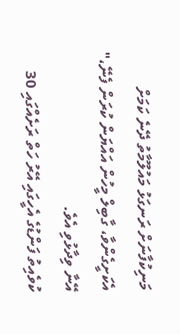މަނިކުފާނަށް ރަނގަޅު މައުލޫމާތު ދޭނެ ކަމަށް އެކަށީގެންވާ، ގާބިލް މީހުން އައްޔަން ކުރަން ފެނޭ،" އޭނާ ވިދާޅުވި އެވެ.
ކުވެއިތު ފަންޑުގެ އެހީގައި އޭރު ހަތް ރަށެއްގައި 30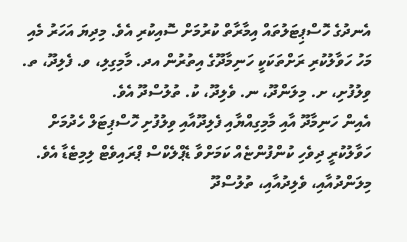އެނދުގެ ހޮސްޕިޓަލުތައް އިމާރާތް ކުރުމަށް ސޮއިކުރި އެވެ. މިދިޔަ އަހަރު މެއި މަހު ހަވާލުކުރި ރަށްތަކަކީ ހަނިމާދޫގެ އިތުރުން އދ. މާމިގިލި، ވ. ފެލިދޫ، ތ. ވިލުފުށި، ށ. މިލަންދޫ، ނ. ވެލިދޫ، ކު. ތުލުސްދޫ އެވެ.
އެއިން ހަނިމާދޫ އާއި މާމިގިއްޔާއި ފެލިދޫއާއި ވިލުފުށި ހޮސްޕިޓަލް ހެދުމަށް ހަވާލުކުރީ ދިވެހި ކުންފުންޏެއް ކަމަށްވާ ޑެޕްލެކްސް ޕްރައިވެޓް ލިމިޓެޑާ އެވެ. މިލަންދުއާއި، ވެލިދުއާއި، ތުލުސްދޫ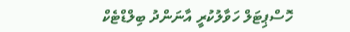ހޮސްޕިޓަލް ހަވާލުކުރީ އާނަންދު ބިލްޑްޓެކް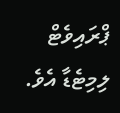ޕްރައިވެޓް ލިމިޓެޑާ އެވެ.